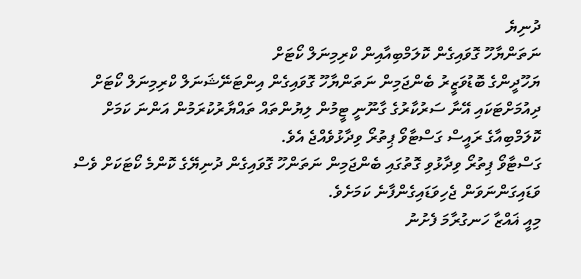ދުނިޔެ
ނަތަންޔާހޫ ގޮވައިގެން ކޮލަމްބިއާއިން ކްރިމިނަލް ކޯޓަށް
ޔަހޫދީންގެ ބޮޑުވަޒީރު ބެންޖަމިން ނަތަންޔާހޫ ގޮވައިގެން އިންޓަނޭޝަނަލް ކްރިމިނަލް ކޯޓަށް ދިއުމަށްޓަކައި އޭނާ ސަރުކާރުގެ ގާނޫނީ ޓީމުން ލިޔުންތައް ތައްޔާރުކުރަމުން އަންނަ ކަމަށް ކޮލަމްބިއާގެ ރައީސް ގަސްޓާވޯ ޕިތުރޯ ވިދާޅުވެއްޖެ އެވެ.
ގަސްޓާވޯ ޕިތުރޯ ވިދާޅުވި ގޮތުގައި ބެންޖަމިން ނަތަންހޫ ގޮވައިގެން ދުނިޔޭގެ ކޮންމެ ކޯޓަކަށް ވެސް ވަޑައިގަންނަވަން ޖެހިވަޑައިގެންފާނެ ކަމަށެވެ.
މިއީ ޣައްޒާ ހަނގުރާމަ ފެށުނު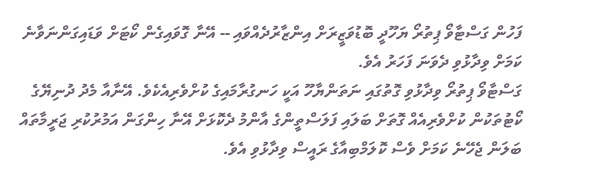ފަހުން ގަސްޓާވޯ ޕިތުރޯ ޔަހޫދީ ބޮޑުވަޒީރަށް އިންޒާރުދެއްވައި -- އޭނާ ގޮވައިގެން ކޯޓަށް ވަޑައިގަންނަވާނެ ކަމަށް ވިދާޅުވި ދެވަނަ ފަހަރު އެވެ.
ގަސްޓާވޯ ޕިތުރޯ ވިދާޅުވި ގޮތުގައި ނަތަންޔާހޫ އަކީ ހަނގުރާމައިގެ ކުށްވެރިއެކެވެ. އޭނާއާ މެދު ދުނިޔޭގެ ކޯޓުތަކުން ކުށްވެރިއެއް ގޮތަށް ބަލައި ފަލަސްތީންގެ އާންމު ދެކޮޅަށް އޭނާ ހިންގަން އަމުރުކުރި ޖަރީމާތައް ބަލަން ޖެހޭނެ ކަމަށް ވެސް ކޮލަމްބިއާގެ ރައީސް ވިދާޅުވި އެވެ.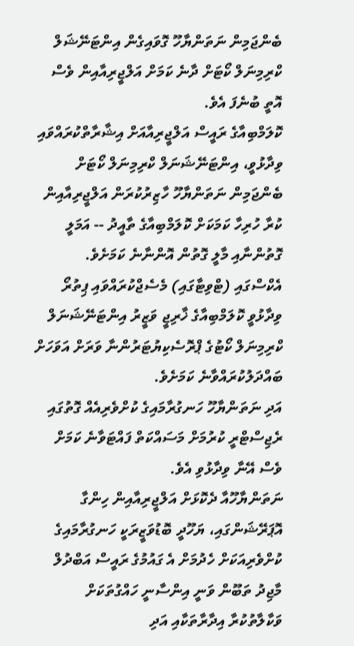ބެންޖަމިން ނަތަންޔާހޫ ގޮވައިގެން އިންޓަނޭޝަލް ކްރިމިނަލް ކޯޓަށް ދާނެ ކަމަށް އަލްޖީރިއާއިން ވެސް އޮތީ ބުނެފަ އެވެ.
ކޮލަމްބިއާގެ ރައީސް އަލްޖީރިއާއަށް އިޝާރާތްކުރައްވައި ވިދާޅުވީ، އިންޓަނޭޝަނަލް ކްރިމިނަލް ކޯޓަށް ބެންޖަމިން ނަތަންޔާހޫ ހާޒިރުކުރަން އަލްޖީރިއާއިން ކުރާ ހުރިހާ ކަމަކަށް ކޮލަމްބިއާގެ ތާއީދު -- އަމަލީ ގޮތުންނާއި މާލީ ގޮތުން އޮންނާނެ ކަމަށެވެ.
އެކްސްގައި (ޓްވިޓާގައި) މެސެޖްކުރައްވައި ޕިތުރޯ ވިދާޅުވީ ކޮލަމްބިއާގެ ޚާރިޖީ ވަޒީރު އިންޓަނޭޝަނަލް ކްރިމިނަލް ކޯޓުގެ ޕްރޮސެކިޔުޓަރުންނާ ވަރަށް އަވަހަށް ބައްދަލުކުރައްވާނެ ކަމަށެވެ.
އަދި ނަތަންޔާހޫ ހަނގުރާމައިގެ ކުށްވެރިއެއް ގޮތުގައި ރެޖިސްޓްރީ ކުރުމަށް މަސައްކަތް ފައްޓަވާނެ ކަމަށް ވެސް އޭނާ ވިދާޅުވި އެވެ.
ނަތަންޔާހޫއާ ދެކޮޅަށް އަލްޖީރިއާއިން ހިންގާ އޮޕަރޭޝަންގައި، ޔަހޫދީ ބޮޑުވަޒީރަކީ ހަނގުރާމައިގެ ކުށްވެރިއަކަށް ހެދުމަށް އެ ގައުމުގެ ރައީސް އަބްދުލް މާޖިދު ތަބޫން ވަނީ އިންސާނީ ހައްގުތަކަށް ވަކާލާތުކުރާ އިދާރާތަކާއި އަދި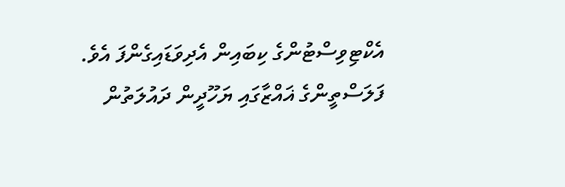އެކްޓިވިސްޓުންގެ ކިބައިން އެދިވަޑައިގެންފަ އެވެ.
ފަލަސްތީންގެ ޣައްޒާގައި ޔަހޫދީން ދައުލަތުން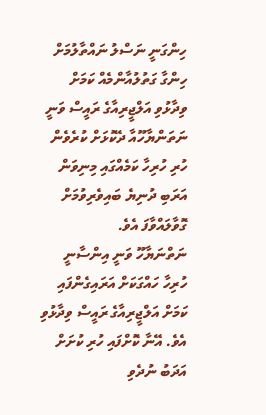ހިންގަނީ ނަސްލު ނައްތާލުމަށް ހިންގާ ގަތުލުއާންމެއް ކަމަށް ވިދާޅުވި އަލްޖީރިއާގެ ރައީސް ވަނީ ނަތަންޔާހޫއާ ދެކޮޅަށް ކުރެވެން ހުރި ހުރިހާ ކަމެއްގައި މިނިވަން އަރަބި ދުނިޔެ ބައިވެރިވުމަށް ގޮވާލައްވާފަ އެވެ.
ނަތްނަޔާހޫ ވަނީ އިންސާނީ ހުރިހާ ހައްގަކަށް އަރައިގެންފައި ކަމަށް އަލްޖީރިއާގެ ރައީސް ވިދާޅުވި އެވެ. އޭނާ ކޮށްފައި ހުރި ކުށަށް އަދަބު ނުދެވި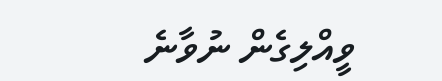ވީއްލިގެން ނުވާނެ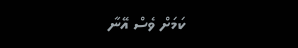ކަމަށް ވެސް އޭނާ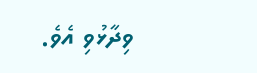ވިދާޅުވި އެވެ.